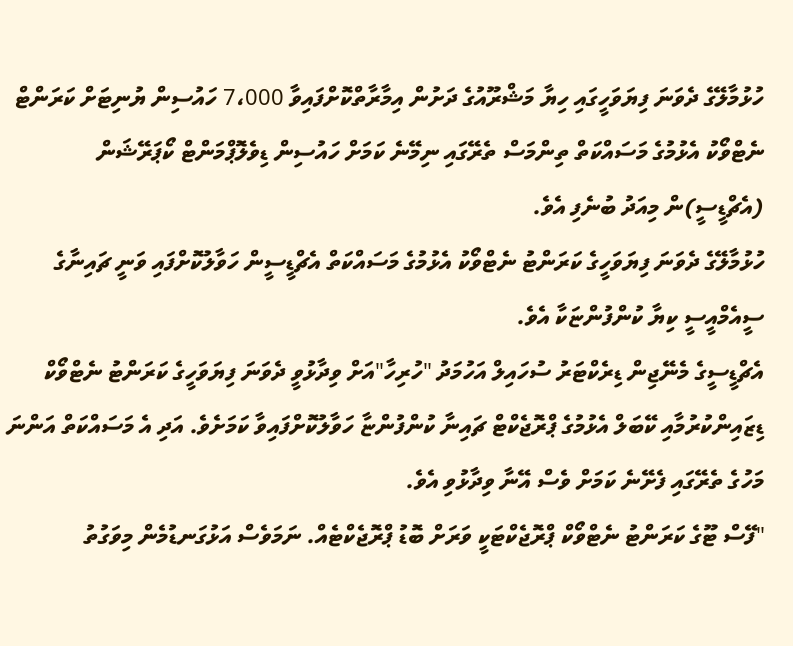ހުޅުމާލޭގެ ދެވަނަ ފިޔަވަހީގައި ހިޔާ މަޝްރޫއުގެ ދަށުން އިމާރާތްކޮށްފައިވާ 7،000 ހައުސިން ޔުނިޓަށް ކަރަންޓް ނެޓްވޯކު އެޅުމުގެ މަސައްކަތް ތިންމަސް ތެރޭގައި ނިމޭނެ ކަމަށް ހައުސިން ޑިވެލޮޕްމަންޓް ކޯޕަރޭޝަން (އެޗްޑީސީ)ން މިއަދު ބުނެފި އެވެ.
ހުޅުމާލޭގެ ދެވަނަ ފިޔަވަހީގެ ކަރަންޓު ނެޓްވޯކު އެޅުމުގެ މަސައްކަތް އެޗްޑީސީން ހަވާލުކޮށްފައި ވަނީ ޗައިނާގެ ސީއެމްއީސީ ކިޔާ ކުންފުންޏަކާ އެވެ.
އެޗްޑީސީގެ މެނޭޖިން ޑިރެކްޓަރު ސުހައިލް އަހުމަދު "ހުރިހާ"އަށް ވިދާޅުވީ ދެވަނަ ފިޔަވަހީގެ ކަރަންޓު ނެޓްވޯކް ޑިޒައިންކުރުމާއި ކޭބަލް އެޅުމުގެ ޕްރޮޖެކްޓް ޗައިނާ ކުންފުންޏާ ހަވާލުކޮށްފައިވާ ކަމަށެވެ. އަދި އެ މަސައްކަތް އަންނަ މަހުގެ ތެރޭގައި ފެށޭނެ ކަމަށް ވެސް އޭނާ ވިދާޅުވި އެވެ.
"ފޭސް ޓޫގެ ކަރަންޓު ނެޓްވޯކް ޕްރޮޖެކްޓަކީ ވަރަށް ބޮޑު ޕްރޮޖެކްޓެއް. ނަމަވެސް އަޅުގަނޑުމެން މިވަގުތު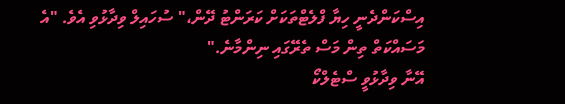އިސްކަންދެނީ ހިޔާ ފްލެޓްތަކަށް ކަރަންޓު ދޭން،" ސުހައިލް ވިދާޅުވި އެވެ. "އެ މަސައްކަތް ތިން މަސް ތެރޭގައި ނިންމާނެ."
އޭނާ ވިދާޅުވީ ސްޓެލްކޯ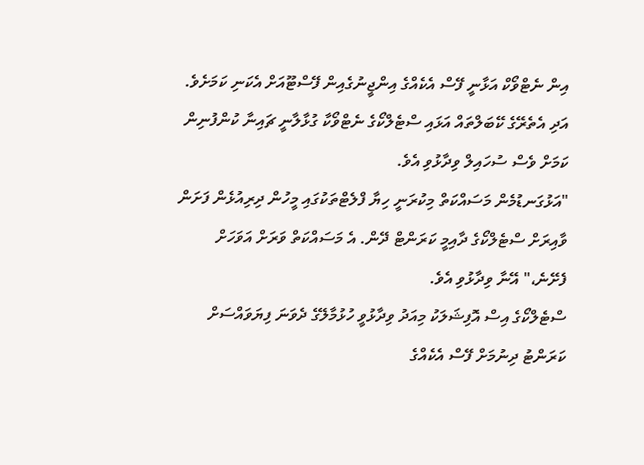އިން ނެޓްވޯކް އަޅާނީ ފޭސް އެކެއްގެ އިންޖީނުގެއިން ފޭސްޓޫއަށް އެކަނި ކަމަށެވެ. އަދި އެތެރޭގެ ކޭބަލްތައް އަޅައި ސްޓެލްކޯގެ ނެޓްވޯކާ ގުޅާލާނީ ޗައިނާ ކުންފުނިން ކަމަށް ވެސް ސުހައިލް ވިދާޅުވި އެވެ.
"އަޅުގަނޑުމެން މަސައްކަތް މިކުރަނީ ހިޔާ ފްލެޓްތަކުގައި މީހުން ދިރިއުޅެން ފަށަން ވާއިރަށް ސްޓެލްކޯގެ ދާއިމީ ކަރަންޓް ދޭން. އެ މަސައްކަތް ވަރަށް އަވަހަށް ފެށޭނެ،" އޭނާ ވިދާޅުވި އެވެ.
ސްޓެލްކޯގެ އިސް އޮފިޝަލަކު މިއަދު ވިދާޅުވީ ހުޅުމާލޭގެ ދެވަނަ ފިޔަވައްސަށް ކަރަންޓު ދިނުމަށް ފޭސް އެކެއްގެ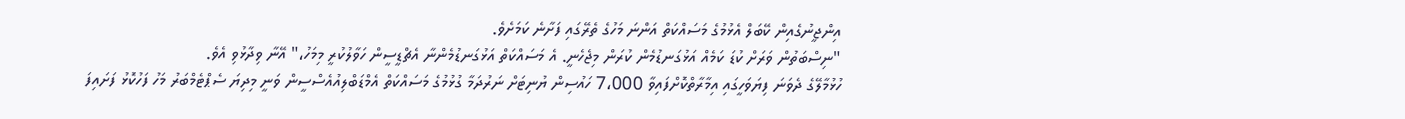އިންޖީނުގެއިން ކޭބަލް އެޅުމުގެ މަސައްކަތް އަންނަ މަހުގެ ތެރޭގައި ފަށާނެ ކަމަށެވެ.
"ނިސްބަތުން ވަރަށް ކުޑަ ކަމެއް އަޅުގަނޑުމެން ކުރަން މިޖެހެނީ. އެ މަސައްކަތް އަޅުގަނޑުމެންނާ އެޗްޑީސީން ހަވާލުކުރީ މިމަހު،" އޭނާ ވިދާޅުވި އެވެ.
ހުޅުމާލޭގެ ދެވަނަ ފިޔަވަހީގައި އިމާރާތްކޮށްފައިވާ 7،000 ހައުސިން ޔުނިޓަށް ނަރުދަމާ ގުޅުމުގެ މަސައްކަތް އެމްޑަބްލިއުއެސްސީން ވަނީ މިދިޔަ ސެޕްޓެމްބަރު މަހު ފަހުކޮޅު ފަށައިފަ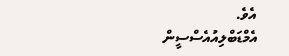އެވެ.
އެމްޑަބްލިއުއެސްސީން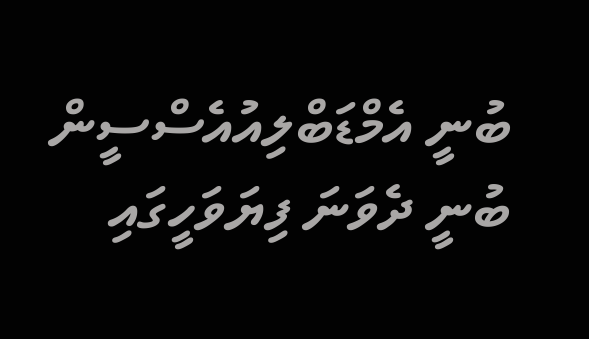ބުނީ އެމްޑަބްލިއުއެސްސީން ބުނީ ދެވަނަ ފިޔަވަހީގައި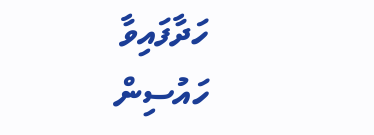ހަދާފައިވާ ހައުސިން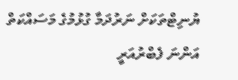ޔުނިޓްތަކަށް ނަރުދަމާ ގުޅުމުގެ މަސައްކަތް އަންނަ ފެބްރުއަރީ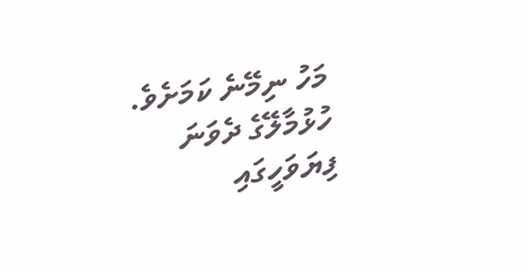މަހު ނިމޭނެ ކަމަށެވެ.
ހުޅުމާލޭގެ ދެވަނަ ފިޔަވަހީގައި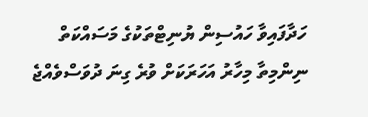ހަދާފައިވާ ހައުސިން ޔުނިޓްތަކުގެ މަސައްކަތް ނިންމިތާ މިހާރު އަހަރަކަށް ވުރެ ގިނަ ދުވަސްވެއްޖެ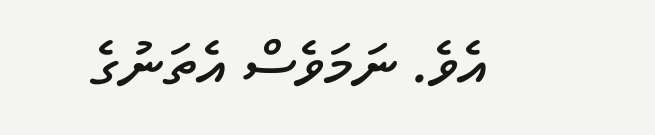އެވެ. ނަމަވެސް އެތަނުގެ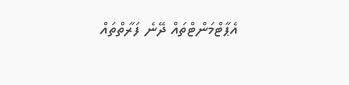އެޕާޓްމަންޓްތައް ދޭނެ ފަރާތްތައް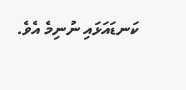ކަނޑައަޅައި ނުނިމެ އެވެ.